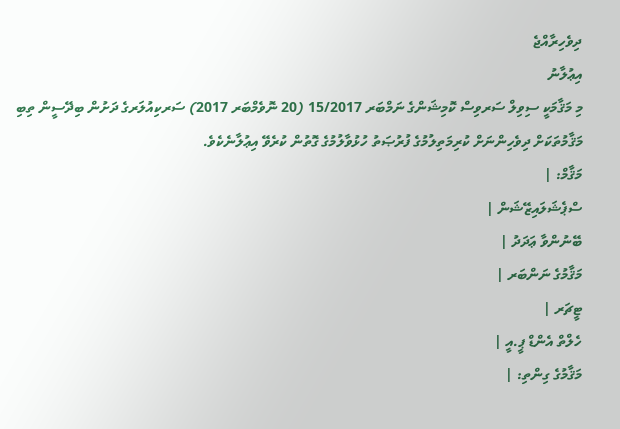ދިވެހިރާއްޖެ
އިޢުލާނު
މި މަޤާމަކީ ސިވިލް ސަރވިސް ކޮމިޝަންގެ ނަމްބަރ 15/2017 (20 ނޮވެމްބަރ 2017) ސަރކިއުލަރގެ ދަށުން ބިދޭސީން ތިބި މަޤާމުތަކަށް ދިވެހިންނަށް ކުރިމަތިލުމުގެ ފުރުޞަތު ހުޅުވާލުމުގެ ގޮތުން ކުރެވޭ އިޢުލާނެކެވެ.
މަޤާމް: |
ސްޕެޝަލައިޒޭޝަން |
ބޭނުންވާ ޢަދަދު |
މަޤާމުގެ ނަންބަރ |
ޓީޗަރ |
ހެލްތް އެންޑް ޕީ.އީ |
މަޤާމުގެ ގިންތި: |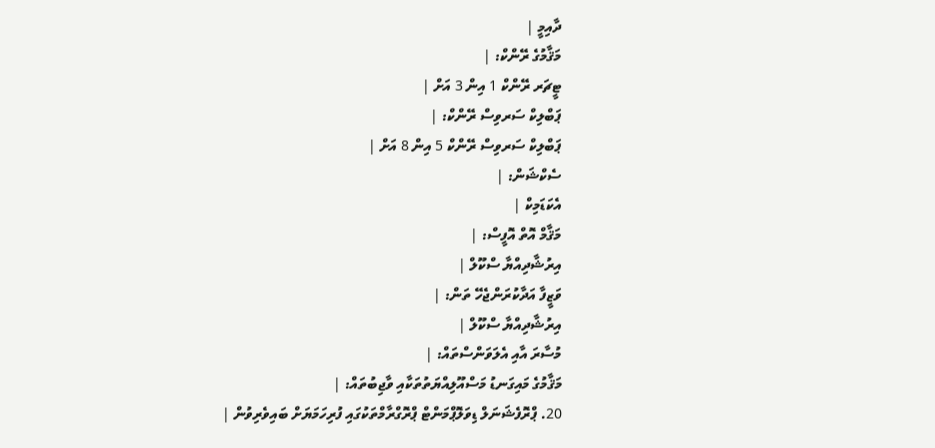ދާއިމީ |
މަޤާމުގެ ރޭންކް: |
ޓީޗަރ ރޭންކް 1 އިން 3 އަށް |
ޕަބްލިކް ސަރވިސް ރޭންކް: |
ޕަބްލިކް ސަރވިސް ރޭންކް 5 އިން 8 އަށް |
ސެކްޝަން: |
އެކަޑަމިކް |
މަޤާމް އޮތް އޮފީސް: |
އިރުޝާދިއްޔާ ސްކޫލް |
ވަޒީފާ އަދާކުރަންޖެހޭ ތަން: |
އިރުޝާދިއްޔާ ސްކޫލް |
މުސާރަ އާއި އެލަވަންސްތައް: |
މަޤާމުގެ މައިގަނޑު މަސްއޫލިއްޔަތުތަކާއި ވާޖިބުތައް: |
20. ޕްރޮފެޝަނަލް ޑިވަލޮޕްމަންޓް ޕްރޮގްރާމްތަކުގައި ފުރިހަމަޔަށް ބައިވެރިވުން |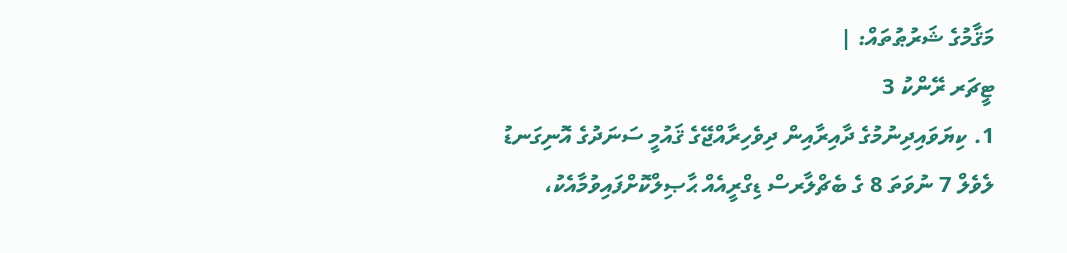މަޤާމުގެ ޝަރުޠުތައް: |
ޓީޗަރ ރޭންކު 3
1. ކިޔަވައިދިނުމުގެ ދާއިރާއިން ދިވެހިރާއްޖޭގެ ޤައުމީ ސަނަދުގެ އޮނިގަނޑު ލެވެލް 7 ނުވަތަ 8 ގެ ބެޗްލާރސް ޑިގްރީއެއް ޙާޞިލްކޮށްފައިވުމާއެކު،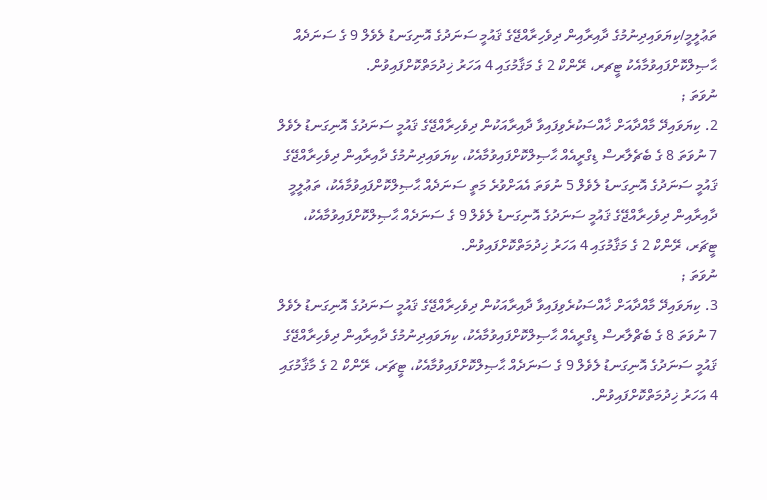ތަޢުލީމީ/ކިޔަވައިދިނުމުގެ ދާއިރާއިން ދިވެހިރާއްޖޭގެ ޤައުމީ ސަނަދުގެ އޮނިގަނޑު ލެވެލް 9 ގެ ސަނަދެއް ޙާޞިލްކޮށްފައިވުމާއެކު ޓީޗރ، ރޭންކް 2 ގެ މަޤާމުގައި 4 އަހަރު ޚިދުމަތްކޮށްފައިވުން.
ނުވަތަ ;
2. ކިޔަވައިދޭ މާއްދާއަށް ޚާއްސަކުރެވިފައިވާ ދާއިރާއަކުން ދިވެހިރާއްޖޭގެ ޤައުމީ ސަނަދުގެ އޮނިގަނޑު ލެވެލް 7 ނުވަތަ 8 ގެ ބެޗެލާރސް ޑިގްރީއެއް ޙާޞިލްކޮށްފައިވުމާއެކު، ކިޔަވައިދިނުމުގެ ދާއިރާއިން ދިވެހިރާއްޖޭގެ ޤައުމީ ސަނަދުގެ އޮނިގަނޑު ލެވެލް 5 ނުވަތަ އެއަށްވުރެ މަތީ ސަނަދެއް ޙާޞިލްކޮށްފައިވުމާއެކު، ތަޢުލީމީ ދާއިރާއިން ދިވެހިރާއްޖޭގެ ޤައުމީ ސަނަދުގެ އޮނިގަނޑު ލެވެލް 9 ގެ ސަނަދެއް ޙާޞިލްކޮށްފައިވުމާއެކު، ޓީޗަރ، ރޭންކް 2 ގެ މަޤާމުގައި 4 އަހަރު ޚިދުމަތްކޮށްފައިވުން.
ނުވަތަ ;
3. ކިޔަވައިދޭ މާއްދާއަށް ޚާއްސަކުރެވިފައިވާ ދާއިރާއަކުން ދިވެހިރާއްޖޭގެ ޤައުމީ ސަނަދުގެ އޮނިގަނޑު ލެވެލް 7 ނުވަތަ 8 ގެ ބެޗްލާރސް ޑިގްރީއެއް ޙާޞިލްކޮށްފައިވުމާއެކު، ކިޔަވައިދިނުމުގެ ދާއިރާއިން ދިވެހިރާއްޖޭގެ ޤައުމީ ސަނަދުގެ އޮނިގަނޑު ލެވެލް 9 ގެ ސަނަދެއް ޙާޞިލްކޮށްފައިވުމާއެކު، ޓީޗަރ، ރޭންކް 2 ގެ މާޤާމުގައި 4 އަހަރު ޚިދުމަތްކޮށްފައިވުން.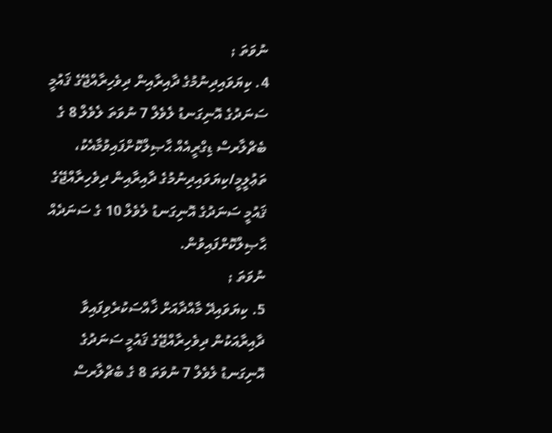ނުވަތަ ;
4. ކިޔަވައިދިނުމުގެ ދާއިރާއިން ދިވެހިރާއްޖޭގެ ޤައުމީ ސަނަދުގެ އޮނިގަނޑު ލެވެލް 7 ނުވަތަ ލެވެލް 8 ގެ ބެޗްލާރސް ޑިގްރީއެއް ޙާޞިލްކޮށްފައިވުމާއެކު، ތަޢުލީމީ/ކިޔަވައިދިނުމުގެ ދާއިރާއިން ދިވެހިރާއްޖޭގެ ޤައުމީ ސަނަދުގެ އޮނިގަނޑު ލެވެލް 10 ގެ ސަނަދެއް ޙާޞިލްކޮށްފައިވުން.
ނުވަތަ ;
5. ކިޔަވައިދޭ މާއްދާއަށް ޚާއްސަކުރެވިފައިވާ ދާއިރާއަކުން ދިވެހިރާއްޖޭގެ ޤައުމީ ސަނަދުގެ އޮނިގަނޑު ލެވެލް 7 ނުވަތަ 8 ގެ ބެޗްލާރސް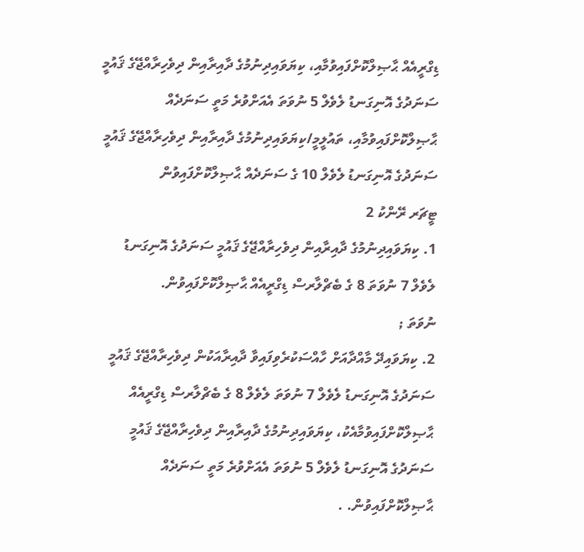ޑިގްރީއެއް ޙާޞިލްކޮށްފައިވުމާއި، ކިޔަވައިދިނުމުގެ ދާއިރާއިން ދިވެހިރާއްޖޭގެ ޤައުމީ ސަނަދުގެ އޮނިގަނޑު ލެވެލް 5 ނުވަތަ އެއަށްވުރެ މަތީ ސަނަދެއް ޙާޞިލްކޮށްފައިވުމާއި، ތައުލީމީ/ކިޔަވައިދިނުމުގެ ދާއިރާއިން ދިވެހިރާއްޖޭގެ ޤައުމީ ސަނަދުގެ އޮނިގަނޑު ލެވެލް 10 ގެ ސަނަދެއް ޙާޞިލްކޮށްފައިވުން
ޓީޗަރ ރޭންކު 2
1. ކިޔަވައިދިނުމުގެ ދާއިރާއިން ދިވެހިރާއްޖޭގެ ޤައުމީ ސަނަދުގެ އޮނިގަނޑު ލެވެލް 7 ނުވަތަ 8 ގެ ބެޗްލާރސް ޑިގްރީއެއް ޙާޞިލްކޮށްފައިވުން.
ނުވަތަ ;
2. ކިޔަވައިދޭ މާއްދާއަށް ހާއްސަކުރެވިފައިވާ ދާއިރާއަކުން ދިވެހިރާއްޖޭގެ ޤައުމީ ސަނަދުގެ އޮނިގަނޑު ލެވެލް 7 ނުވަތަ ލެވެލް 8 ގެ ބެޗްލާރސް ޑިގްރީއެއް ޙާޞިލްކޮށްފައިވުމާއެކު، ކިޔަވައިދިނުމުގެ ދާއިރާއިން ދިވެހިރާއްޖޭގެ ޤައުމީ ސަނަދުގެ އޮނިގަނޑު ލެވެލް 5 ނުވަތަ އެއަށްވުރެ މަތީ ސަނަދެއް ޙާޞިލްކޮށްފައިވުން. .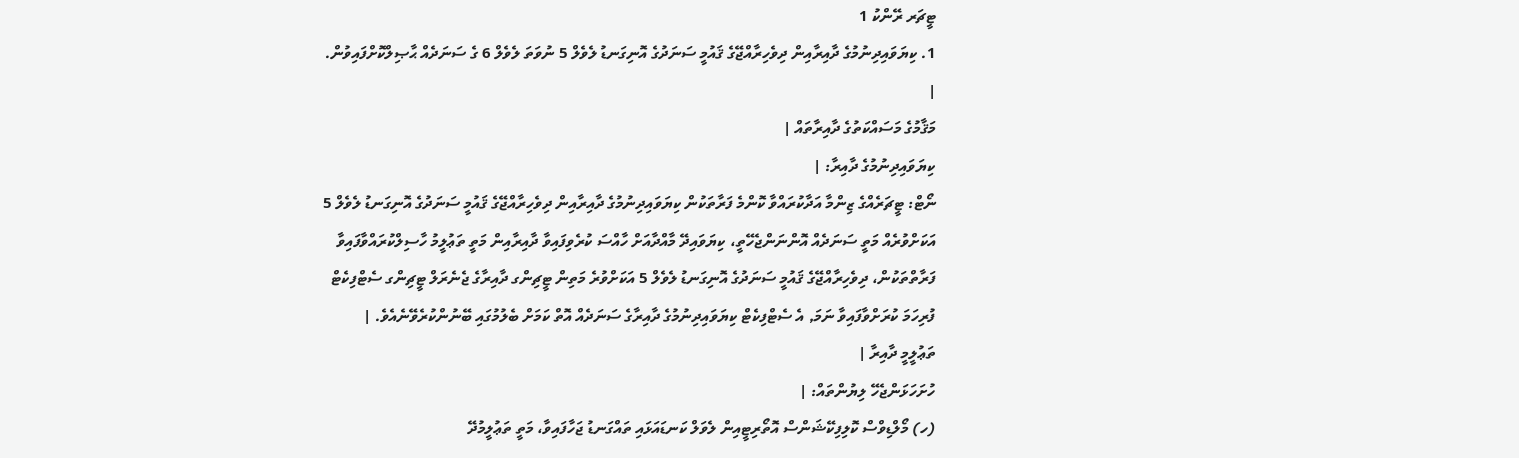ޓީޗަރ ރޭންކު 1
1. ކިޔަވައިދިނުމުގެ ދާއިރާއިން ދިވެހިރާއްޖޭގެ ޤައުމީ ސަނަދުގެ އޮނިގަނޑު ލެވެލް 5 ނުވަތަ ލެވެލް 6 ގެ ސަނަދެއް ޙާޞިލްކޮށްފައިވުން. |
މަޤާމުގެ މަސައްކަތުގެ ދާއިރާތައް |
ކިޔަވައިދިނުމުގެ ދާއިރާ: |
ނޯޓް: ޓީޗަރެއްގެ ޒިންމާ އަދާކުރައްވާ ކޮންމެ ފަރާތަކުން ކިޔަވައިދިނުމުގެ ދާއިރާއިން ދިވެހިރާއްޖޭގެ ޤައުމީ ސަނަދުގެ އޮނިގަނޑު ލެވެލް 5 އަކަށްވުރެއް މަތީ ސަނަދެއް އޮންނަންޖެހޭތީ، ކިޔަވައިދޭ މާއްދާއަށް ހާއްސަ ކުރެވިފައިވާ ދާއިރާއިން މަތީ ތަޢުލީމު ހާސިލްކުރައްވާފައިވާ ފަރާތްތަކުން، ދިވެހިރާއްޖޭގެ ޤައުމީ ސަނަދުގެ އޮނިގަނޑު ލެވެލް 5 އަކަށްވުރެ މަތިން ޓީޗިންގ ދާއިރާގެ ޖެނެރަލް ޓީޗިންގ ސެޓްފިކެޓް ފުރިހަމަ ކުރަށްވާފައިވާ ނަމަ, އެ ސެޓްފިކެޓް ކިޔަވައިދިނުމުގެ ދާއިރާގެ ސަނަދެއް އޮތް ކަމަށް ބެލުމުގައި ބޭނުންކުރެވޭނެއެވެ. |
ތަޢުލީމީ ދާއިރާ |
ހުށަހަޅަންޖެހޭ ލިޔުންތައް: |
(ހ) މޯލްޑިވްސް ކޮލިފިކޭޝަންސް އޮތޯރިޓީއިން ލެވަލް ކަނޑައަޅައި ތައްގަނޑު ޖަހާފައިވާ، މަތީ ތަޢުލީމުދޭ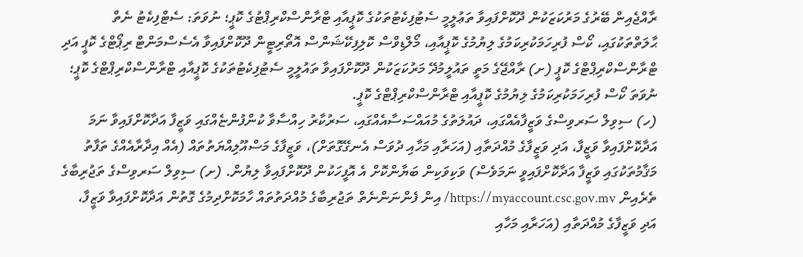ރާއްޖެއިން ބޭރުގެ މަރުކަޒަކުން ދޫކޮށްފައިވާ ތަޢުލީމީ ސެޓުފިކެޓުތަކުގެ ކޮޕީއާއި ޓްރާންސްކްރިޕްޓުގެ ކޮޕީ؛ ނުވަތަ: ސެޓްފިކެޓު ނެތް ޙާލަތްތަކުގައި، ކޯސް ފުރިހަމަކުރިކަމުގެ ލިޔުމުގެ ކޮޕީއާއި، މޯލްޑިވްސް ކޮލިފިކޭޝަންސް އޮތޯރިޓީން ދޫކޮށްފައިވާ އެސެސްމަންޓް ރިޕޯޓްގެ ކޮޕީ އަދި ޓްރާންސްކްރިޕްޓްގެ ކޮޕީ (ށ) ރާއްޖޭގެ މަތީ ތައުލީމުދޭ މަރުކަޒަކުން ދޫކޮށްފައިވާ ތައުލީމީ ސެޓުފިކެޓުތަކުގެ ކޮޕީއާއި ޓްރާންސްކްރިޕްޓްގެ ކޮޕީ؛ ނުވަތަ ކޯސް ފުރިހަމަކުރިކަމުގެ ލިޔުމުގެ ކޮޕީއާއި ޓްރާންސްކްރިޕްޓްގެ ކޮޕީ.
(ހ) ސިވިލް ސަރވިސްގެ ވަޒީފާއެއްގައި، ދައުލަތުގެ މުއައްސަސާއެއްގައި، ސަރުކާރު ހިއްސާވާ ކުންފުންޏެއްގައި ވަޒީފާ އަދާކޮށްފައިވާ ނަމަ އަދާކޮށްފައިވާ ވަޒީފާ، އަދި ވަޒީފާގެ މުއްދަތާއި (އަހަރާއި މަހާއި ދުވަސް އެނގޭގޮތަށް)، ވަޒީފާގެ މަސްއޫލިއްޔަތުތައް (އެއް އިދާރާއެއްގެ ތަފާތު މަޤާމުތަކުގައި ވަޒީފާ އަދާކޮށްފައިވީ ނަމަވެސް) ވަކިވަކިން ބަޔާންކޮށް އެ އޮފީހަކުން ދޫކޮށްފައިވާ ލިޔުން. (ށ) ސިވިލް ސަރވިސްގެ ތަޖުރިބާގެ ތެރެއިން https://myaccount.csc.gov.mv/ އިން ފެންނަންނެތް ތަޖުރިބާގެ މުއްދަތުތައް ހާމަކޮށްދިމުގެ ގޮތުން އަދާކޮށްފައިވާ ވަޒީފާ، އަދި ވަޒީފާގެ މުއްދަތާއި (އަހަރާއި މަހާއި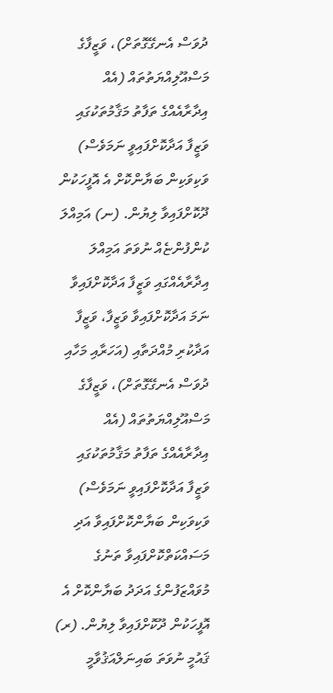ދުވަސް އެނގޭގޮތަށް)، ވަޒީފާގެ މަސްއޫލިއްޔަތުތައް (އެއް އިދާރާއެއްގެ ތަފާތު މަޤާމުތަކުގައި ވަޒީފާ އަދާކޮށްފައިވީ ނަމަވެސް) ވަކިވަކިން ބަޔާންކޮށް އެ އޮފީހަކުން ދޫކޮށްފައިވާ ލިޔުން. (ނ) އަމިއްލަ ކުންފުންޏެއް ނުވަތަ އަމިއްލަ އިދާރާއެއްގައި ވަޒީފާ އަދާކޮށްފައިވާ ނަމަ އަދާކޮށްފައިވާ ވަޒީފާ، ވަޒީފާ އަދާކުރި މުއްދަތާއި (އަހަރާއި މަހާއި ދުވަސް އެނގޭގޮތަށް)، ވަޒީފާގެ މަސްއޫލިއްޔަތުތައް (އެއް އިދާރާއެއްގެ ތަފާތު މަޤާމުތަކުގައި ވަޒީފާ އަދާކޮށްފައިވީ ނަމަވެސް) ވަކިވަކިން ބަޔާންކޮށްފައިވާ އަދި މަސައްކަތްކޮށްފައިވާ ތަނުގެ މުވައްޒަފުންގެ އަދަދު ބަޔާންކޮށް އެ އޮފީހަކުން ދޫކޮށްފައިވާ ލިޔުން. (ރ) ޤައުމީ ނުވަތަ ބައިނަލްއަޤުވާމީ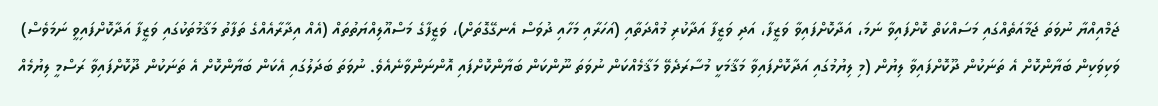ޖަމްއިއްޔާ ނުވަތަ ޖަމާއަތެއްގައި މަސައްކަތް ކޮށްފައިވާ ނަމަ، އަދާކޮށްފައިވާ ވަޒީފާ، އަދި ވަޒީފާ އަދާކުރި މުއްދަތާއި (އަހަރާއި މަހާއި ދުވަސް އެނގޭގޮތަށް)، ވަޒީފާގެ މަސްއޫލިއްޔަތުތައް (އެއް އިދާރާއެއްގެ ތަފާތު މަޤާމުތަކުގައި ވަޒީފާ އަދާކޮށްފައިވީ ނަމަވެސް) ވަކިވަކިން ބަޔާންކޮށް އެ ތަނަކުން ދޫކޮށްފައިވާ ލިޔުން (މި ލިޔުމުގައި އަދާކޮށްފައިވާ މަޤާމަކީ މުސާރަދެވޭ މަޤާމެއްކަން ނުވަތަ ނޫންކަން ބަޔާންކޮށްފައި އޮންނަންވާނެއެވެ. ނުވަތަ ބަދަލުގައި އެކަން ބަޔާންކޮށް އެ ތަނަކުން ދޫކޮށްފައިވާ ރަސްމީ ލިޔުމެއް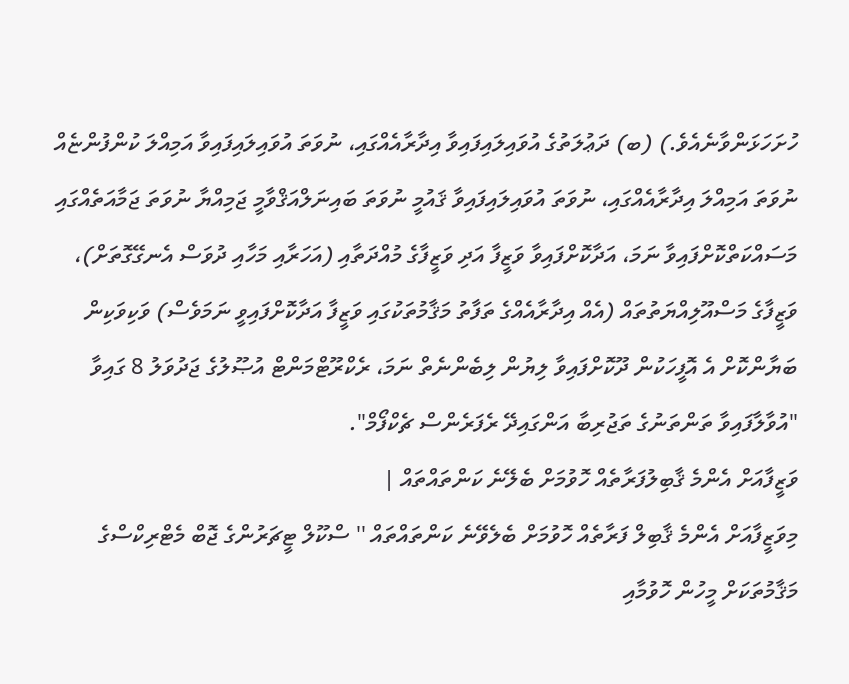ހުށަހަޅަންވާނެއެވެ.) (ބ) ދަޢުލަތުގެ އުވައިލައިފައިވާ އިދާރާއެއްގައި، ނުވަތަ އުވައިލައިފައިވާ އަމިއްލަ ކުންފުންޏެއް ނުވަތަ އަމިއްލަ އިދާރާއެއްގައި، ނުވަތަ އުވައިލައިފައިވާ ޤައުމީ ނުވަތަ ބައިނަލްއަޤްވާމީ ޖަމިއްޔާ ނުވަތަ ޖަމާއަތެއްގައި މަސައްކަތްކޮށްފައިވާ ނަމަ، އަދާކޮށްފައިވާ ވަޒީފާ އަދި ވަޒީފާގެ މުއްދަތާއި (އަހަރާއި މަހާއި ދުވަސް އެނގޭގޮތަށް)، ވަޒީފާގެ މަސްއޫލިއްޔަތުތައް (އެއް އިދާރާއެއްގެ ތަފާތު މަޤާމުތަކުގައި ވަޒީފާ އަދާކޮށްފައިވީ ނަމަވެސް) ވަކިވަކިން ބަޔާންކޮށް އެ އޮފީހަކުން ދޫކޮށްފައިވާ ލިޔުން ލިބެންނެތް ނަމަ، ރެކްރޫޓްމަންޓް އުޞޫލުގެ ޖަދުވަލު 8 ގައިވާ "އުވާލާފައިވާ ތަންތަނުގެ ތަޖުރިބާ އަންގައިދޭ ރެފަރެންސް ޗެކްފޯމް".
ވަޒީފާއަށް އެންމެ ޤާބިލުފަރާތެއް ހޮވުމަށް ބެލޭނެ ކަންތައްތައް |
މިވަޒީފާއަށް އެންމެ ޤާބިލް ފަރާތެއް ހޮވުމަށް ބެލެވޭނެ ކަންތައްތައް '' ސްކޫލް ޓީޗަރުންގެ ޖޮބް މެޓްރިކްސްގެ މަޤާމުތަކަށް މީހުން ހޮވުމާއި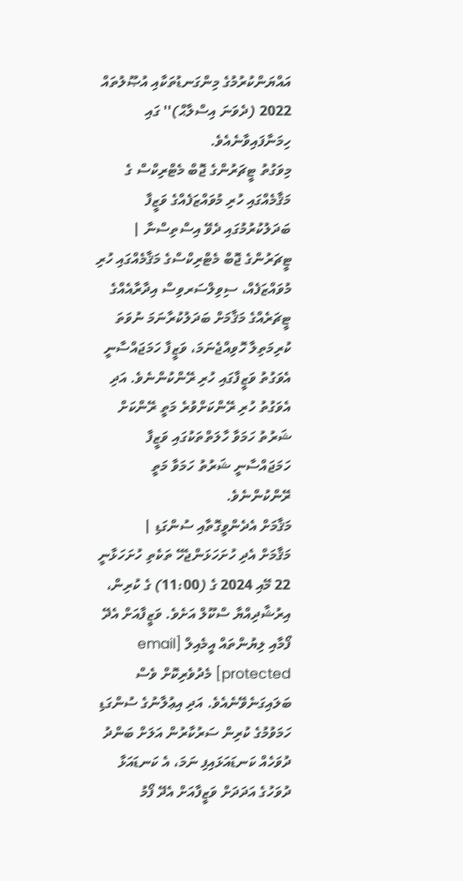އައްޔަންކުރުމުގެ މިންގަނޑުތަކާއި އުޞޫލުތައް 2022 (ދެވަނަ އިސްލާޙް)'' ގައި ހިމަނާފައިވާނެއެވެ.
މިވަގުތު ޓީޗަރުންގެ ޖޮބް މެޓްރިކްސް ގެ މަޤާމެއްގައި ހުރި މުވައްޒަފެއްގެ ވަޒީފާ ބަދަލުކުރުމުގައި ދެވޭ އިސްތިސްނާ |
ޓީޗަރުންގެ ޖޮބް މެޓްރިކްސްގެ މަޤާމެއްގައި ހުރި މުވައްޒަފެއް، ސިވިލްސަރވިސް އިދާރާއެއްގެ ޓީޗަރެއްގެ މަޤާމަށް ބަދަލުކުރާނަމަ ނުވަތަ ކުރިމަތިލާ ހޮވިއްޖެނަމަ، ވަޒީފާ ހަމަޖައްސާނީ އެވަގުތު ވަޒީފާގައި ހުރި ރޭންކުންނެވެ. އަދި އެވަގުތު ހުރި ރޭންކަށްވުރެ މަތީ ރޭންކަށް ޝަރުތު ހަމަވާ ހާލަތްތަކުގައި ވަޒީފާ ހަމަޖައްސާނީ ޝަރުތު ހަމަވާ މަތީ ރޭންކުންނެވެ.
މަޤާމަށް އެދެންވީގޮތާއި ސުންގަޑި |
މަޤާމަށް އެދި ހުށަހަޅަންޖެހޭ ތަކެތި ހުށަހަޅާނީ 22 މޭއި 2024 ގެ (11:00) ގެ ކުރިން، އިރުޝާދިއްޔާ ސްކޫލް އަށެވެ. ވަޒީފާއަށް އެދޭ ފޯމާއި ލިޔުންތައް އީމެއިލް [email protected] މެދުވެރިކޮށް ވެސް ބަލައިގަނެވޭނެއެވެ. އަދި އިޢުލާނުގެ ސުންގަޑި ހަމަވުމުގެ ކުރިން ސަރުކާރުން އަލަށް ބަންދު ދުވަހެއް ކަނޑައަޅައިފި ނަމަ، އެ ކަނޑައަޅާ ދުވަހުގެ އަދަދަށް ވަޒީފާއަށް އެދޭ ފޯމު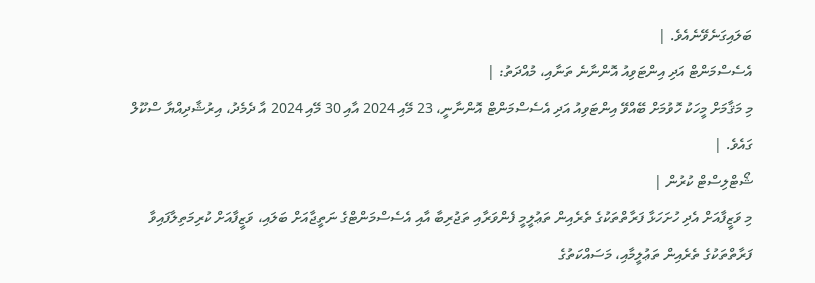ބަލައިގަނެވޭނެއެވެ. |
އެސެސްމަންޓް އަދި އިންޓަވިއު އޮންނާނެ ތަނާއި، މުއްދަތު: |
މި މަޤާމަށް މީހަކު ހޮވުމަށް ބޭއްވޭ އިންޓަވިއު އަދި އެސެސްމަންޓް އޮންނާނީ، 23 މޭއި 2024 އާއި 30 މޭއި 2024 އާ ދެމެދު، އިރުޝާދިއްޔާ ސްކޫލް ގައެވެ. |
ޝޯޓްލިސްޓް ކުރުން |
މި ވަޒީފާއަށް އެދި ހުށަހަޅާ ފަރާތްތަކުގެ ތެރެއިން ތަޢުލީމީ ފެންވަރާއި ތަޖުރިބާ އާއި އެސެސްމަންޓްގެ ނަތީޖާއަށް ބަލައި، ވަޒީފާއަށް ކުރިމަތިލާފައިވާ ފަރާތްތަކުގެ ތެރެއިން ތަޢުލީމާއި، މަސައްކަތުގެ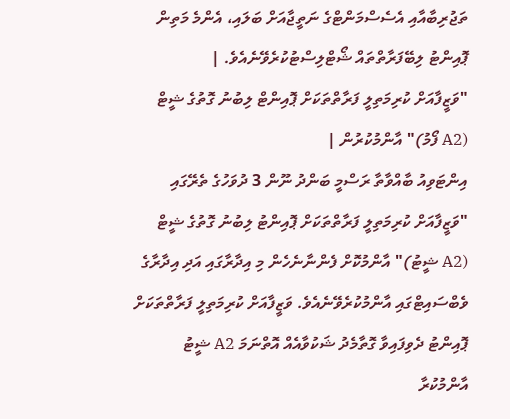ތަޖުރިބާއާއި އެސެސްމަންޓްގެ ނަތީޖާއަށް ބަލައި، އެންމެ މަތިން ޕޮއިންޓު ލިބޭފަރާތްތައް ޝޯޓްލިސްޓުކުރެވޭނެއެވެ. |
"ވަޒީފާއަށް ކުރިމަތިލީ ފަރާތްތަކަށް ޕޮއިންޓް ލިބުނު ގޮތުގެ ޝީޓް (A2 ފޯމު)" އާންމުކުރުން |
އިންޓަވިއު ބާއްވާތާ ރަސްމީ ބަންދު ނޫން 3 ދުވަހުގެ ތެރޭގައި "ވަޒީފާއަށް ކުރިމަތިލީ ފަރާތްތަކަށް ޕޮއިންޓު ލިބުނު ގޮތުގެ ޝީޓް (A2 ޝީޓު)" އާންމުކޮށް ފެންނާނެހެން މި އިދާރާގައި އަދި އިދާރާގެ ވެބްސައިޓްގައި އާންމުކުރެވޭނެއެވެ. ވަޒީފާއަށް ކުރިމަތިލީ ފަރާތްތަކަށް ޕޮއިންޓު ދެވިފައިވާ ގޮތާމެދު ޝަކުވާއެއް އޮތްނަމަ A2 ޝީޓު އާންމުކުރާ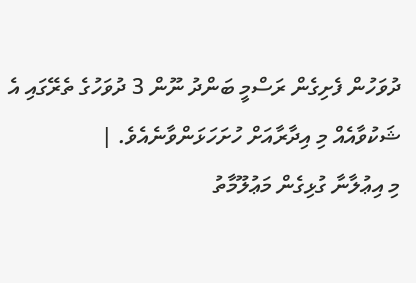ދުވަހުން ފެށިގެން ރަސްމީ ބަންދު ނޫން 3 ދުވަހުގެ ތެރޭގައި އެ ޝަކުވާއެއް މި އިދާރާއަށް ހުށަހަޅަންވާނެއެވެ. |
މި އިޢުލާނާ ގުޅިގެން މަޢުލޫމާތު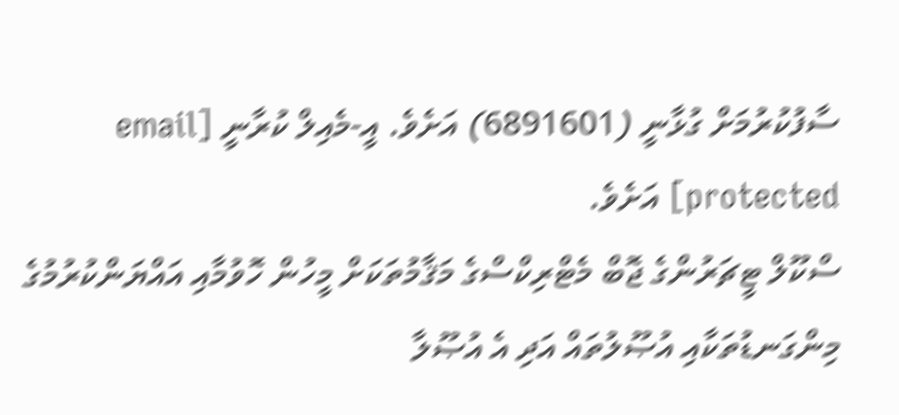ސާފުކުރުމަށް ގުޅާނީ (6891601) އަށެވެ. އީ-މެއިލް ކުރާނީ [email protected] އަށެވެ.
ސްކޫލް ޓީޗަރުންގެ ޖޮބް މެޓްރިކްސްގެ މަޤާމުތަކަށް މީހުން ހޮވުމާއި އައްޔަންކުރުމުގެ މިންގަނޑުތަކާއި އުޞޫލުތައް އަދި އެ އުޞޫލާ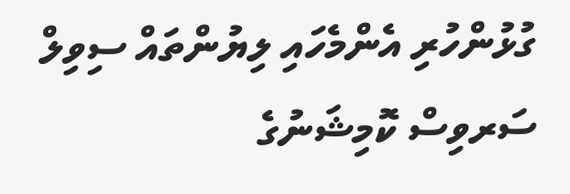ގުޅުންހުރި އެންމެހައި ލިޔުންތައް ސިވިލް ސަރވިސް ކޮމިޝަނުގެ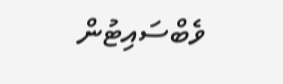ވެބްސައިޓުން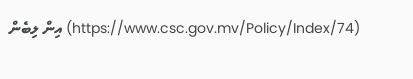(https://www.csc.gov.mv/Policy/Index/74) އިން ލިބެން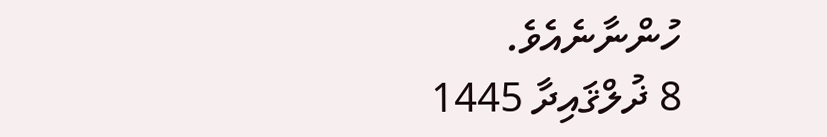ހުންނާނެއެވެ.
8 ޛުލްޤައިދާ 1445